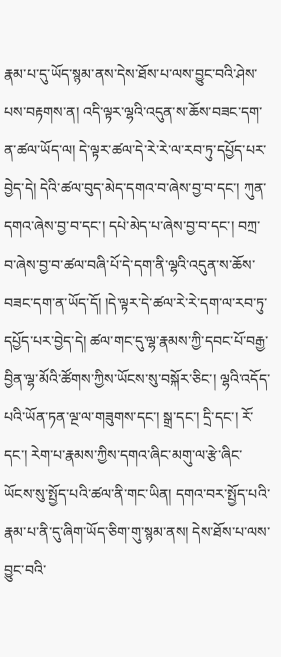རྣམ་པ་དུ་ཡོད་སྙམ་ནས་དེས་ཐོས་པ་ལས་བྱུང་བའི་ཤེས་པས་བརྟགས་ན། འདི་ལྟར་ལྷའི་འདུན་ས་ཆོས་བཟང་དག་ན་ཚལ་ཡོད་ལ། དེ་ལྟར་ཚལ་དེ་རེ་རེ་ལ་རབ་ཏུ་དཔྱོད་པར་བྱེད་དེ། དེའི་ཚལ་བུད་མེད་དགའ་བ་ཞེས་བྱ་བ་དང་། ཀུན་དགའ་ཞེས་བྱ་བ་དང་། དཔེ་མེད་པ་ཞེས་བྱ་བ་དང་། བཀྲ་བ་ཞེས་བྱ་བ་ཚལ་བཞི་པོ་དེ་དག་ནི་ལྷའི་འདུན་ས་ཆོས་བཟང་དག་ན་ཡོད་དོ། །དེ་ལྟར་དེ་ཚལ་རེ་རེ་དག་ལ་རབ་ཏུ་དཔྱོད་པར་བྱེད་དེ། ཚལ་གང་དུ་ལྷ་རྣམས་ཀྱི་དབང་པོ་བརྒྱ་བྱིན་ལྷ་མོའི་ཚོགས་ཀྱིས་ཡོངས་སུ་བསྐོར་ཅིང་། ལྷའི་འདོད་པའི་ཡོན་ཏན་ལྔ་ལ་གཟུགས་དང་། སྒྲ་དང་། དྲི་དང་། རོ་དང་། རེག་པ་རྣམས་ཀྱིས་དགའ་ཞིང་མགུ་ལ་རྩེ་ཞིང་ཡོངས་སུ་སྤྱོད་པའི་ཚལ་ནི་གང་ཡིན། དགའ་བར་སྤྱོད་པའི་རྣམ་པ་ནི་དུ་ཞིག་ཡོད་ཅིག་གུ་སྙམ་ནས། དེས་ཐོས་པ་ལས་བྱུང་བའི་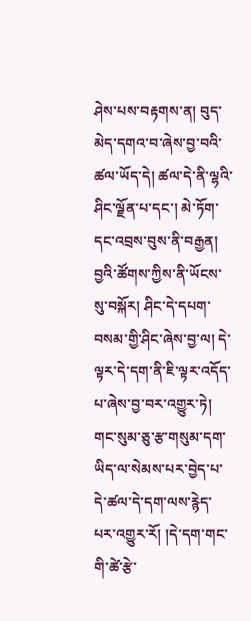ཤེས་པས་བརྟགས་ན། བུད་མེད་དགའ་བ་ཞེས་བྱ་བའི་ཚལ་ཡོད་དེ། ཚལ་དེ་ནི་ལྷའི་ཤིང་ལྗོན་པ་དང་། མེ་ཏོག་དང་འབྲས་བུས་ནི་བརྒྱན། བྱའི་ཚོགས་ཀྱིས་ནི་ཡོངས་སུ་བསྐོར། ཤིང་དེ་དཔག་བསམ་གྱི་ཤིང་ཞེས་བྱ་ལ། དེ་ལྟར་དེ་དག་ནི་ཇི་ལྟར་འདོད་པ་ཞེས་བྱ་བར་འགྱུར་ཏེ། གང་སུམ་ཅུ་རྩ་གསུམ་དག་ཡིད་ལ་སེམས་པར་བྱེད་པ་དེ་ཚལ་དེ་དག་ལས་རྙེད་པར་འགྱུར་རོ། །དེ་དག་གང་གི་ཚེ་རྩེ་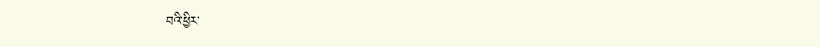བའི་ཕྱིར་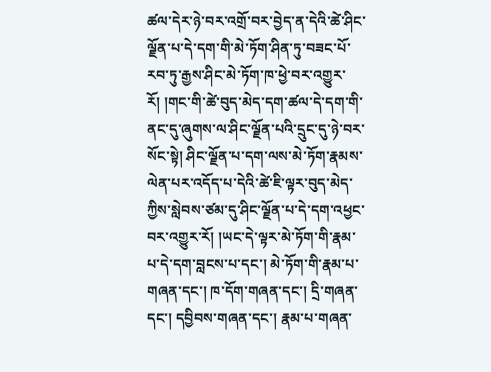ཚལ་དེར་ཉེ་བར་འགྲོ་བར་བྱེད་ན་དེའི་ཚེ་ཤིང་ལྗོན་པ་དེ་དག་གི་མེ་ཏོག་ཤིན་ཏུ་བཟང་པོ་རབ་ཏུ་རྒྱས་ཤིང་མེ་ཏོག་ཁ་ཕྱེ་བར་འགྱུར་རོ། །གང་གི་ཚེ་བུད་མེད་དག་ཚལ་དེ་དག་གི་ནང་དུ་ཞུགས་ལ་ཤིང་ལྗོན་པའི་དྲུང་དུ་ཉེ་བར་སོང་སྟེ། ཤིང་ལྗོན་པ་དག་ལས་མེ་ཏོག་རྣམས་ལེན་པར་འདོད་པ་དེའི་ཚེ་ཇི་ལྟར་བུད་མེད་ཀྱིས་སླེབས་ཙམ་དུ་ཤིང་ལྗོན་པ་དེ་དག་འཕྱང་བར་འགྱུར་རོ། །ཡང་དེ་ལྟར་མེ་ཏོག་གི་རྣམ་པ་དེ་དག་བླངས་པ་དང་། མེ་ཏོག་གི་རྣམ་པ་གཞན་དང་། ཁ་དོག་གཞན་དང་། དྲི་གཞན་དང་། དབྱིབས་གཞན་དང་། རྣམ་པ་གཞན་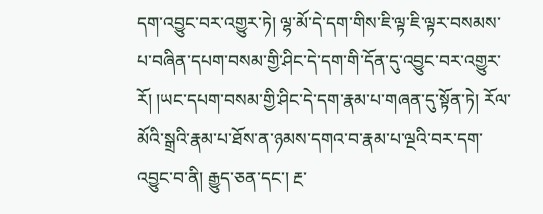དག་འབྱུང་བར་འགྱུར་ཏེ། ལྷ་མོ་དེ་དག་གིས་ཇི་ལྟ་ཇི་ལྟར་བསམས་པ་བཞིན་དཔག་བསམ་གྱི་ཤིང་དེ་དག་གི་དོན་དུ་འབྱུང་བར་འགྱུར་རོ། །ཡང་དཔག་བསམ་གྱི་ཤིང་དེ་དག་རྣམ་པ་གཞན་དུ་སྟོན་ཏེ། རོལ་མོའི་སྒྲའི་རྣམ་པ་ཐོས་ན་ཉམས་དགའ་བ་རྣམ་པ་ལྔའི་བར་དག་འབྱུང་བ་ནི། རྒྱུད་ཅན་དང་། རྔ་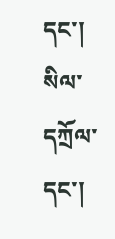དང་། སིལ་དཀྲོལ་དང་།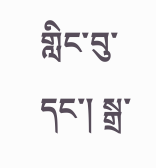གླིང་བུ་དང་། སྒྲ་